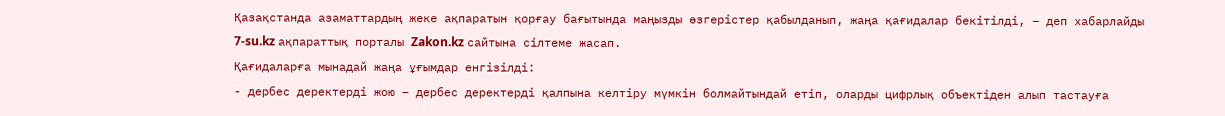Қазақстанда азаматтардың жеке ақпаратын қорғау бағытында маңызды өзгерістер қабылданып, жаңа қағидалар бекітілді, – деп хабарлайды 7-su.kz ақпараттық порталы Zakon.kz сайтына сілтеме жасап.
Қағидаларға мынадай жаңа ұғымдар енгізілді:
- дербес деректерді жою – дербес деректерді қалпына келтіру мүмкін болмайтындай етіп, оларды цифрлық объектіден алып тастауға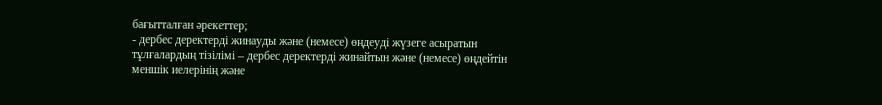бағытталған әрекеттер;
- дербес деректерді жинауды және (немесе) өңдеуді жүзеге асыратын тұлғалардың тізілімі – дербес деректерді жинайтын және (немесе) өңдейтін меншік иелерінің және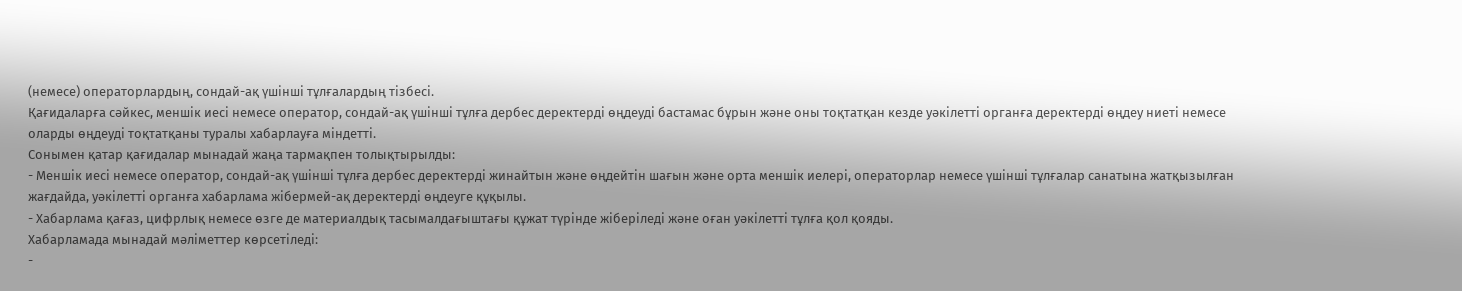(немесе) операторлардың, сондай-ақ үшінші тұлғалардың тізбесі.
Қағидаларға сәйкес, меншік иесі немесе оператор, сондай-ақ үшінші тұлға дербес деректерді өңдеуді бастамас бұрын және оны тоқтатқан кезде уәкілетті органға деректерді өңдеу ниеті немесе оларды өңдеуді тоқтатқаны туралы хабарлауға міндетті.
Сонымен қатар қағидалар мынадай жаңа тармақпен толықтырылды:
- Меншік иесі немесе оператор, сондай-ақ үшінші тұлға дербес деректерді жинайтын және өңдейтін шағын және орта меншік иелері, операторлар немесе үшінші тұлғалар санатына жатқызылған жағдайда, уәкілетті органға хабарлама жібермей-ақ деректерді өңдеуге құқылы.
- Хабарлама қағаз, цифрлық немесе өзге де материалдық тасымалдағыштағы құжат түрінде жіберіледі және оған уәкілетті тұлға қол қояды.
Хабарламада мынадай мәліметтер көрсетіледі:
-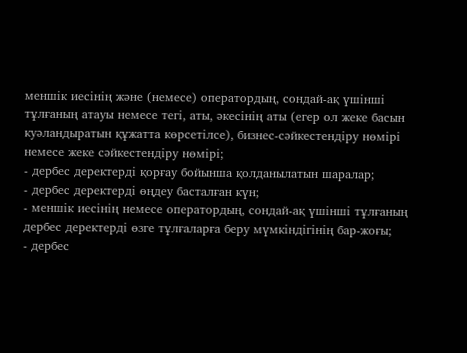меншік иесінің және (немесе) оператордың, сондай-ақ үшінші тұлғаның атауы немесе тегі, аты, әкесінің аты (егер ол жеке басын куәландыратын құжатта көрсетілсе), бизнес-сәйкестендіру нөмірі немесе жеке сәйкестендіру нөмірі;
- дербес деректерді қорғау бойынша қолданылатын шаралар;
- дербес деректерді өңдеу басталған күн;
- меншік иесінің немесе оператордың, сондай-ақ үшінші тұлғаның дербес деректерді өзге тұлғаларға беру мүмкіндігінің бар-жоғы;
- дербес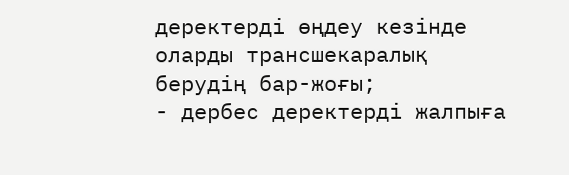деректерді өңдеу кезінде оларды трансшекаралық берудің бар-жоғы;
- дербес деректерді жалпыға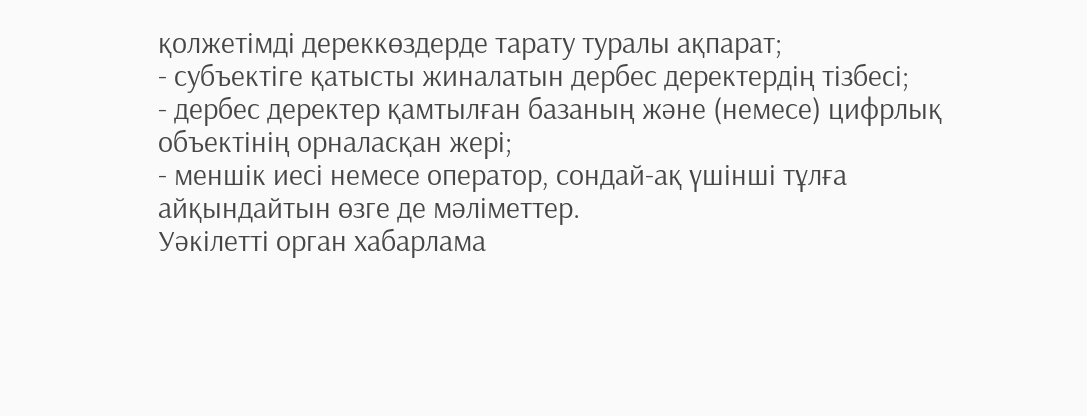қолжетімді дереккөздерде тарату туралы ақпарат;
- субъектіге қатысты жиналатын дербес деректердің тізбесі;
- дербес деректер қамтылған базаның және (немесе) цифрлық объектінің орналасқан жері;
- меншік иесі немесе оператор, сондай-ақ үшінші тұлға айқындайтын өзге де мәліметтер.
Уәкілетті орган хабарлама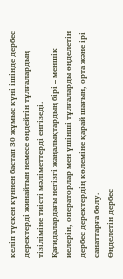келіп түскен күннен бастап 30 жұмыс күні ішінде дербес деректерді жинайтын немесе өңдейтін тұлғалардың тізіліміне тиісті мәліметтерді енгізеді.
Қағидалардағы негізгі жаңалықтардың бірі – меншік иелерін, операторлар мен үшінші тұлғаларды өңделетін дербес деректердің көлеміне қарай шағын, орта және ірі санаттарға бөлу.
Өңделетін дербес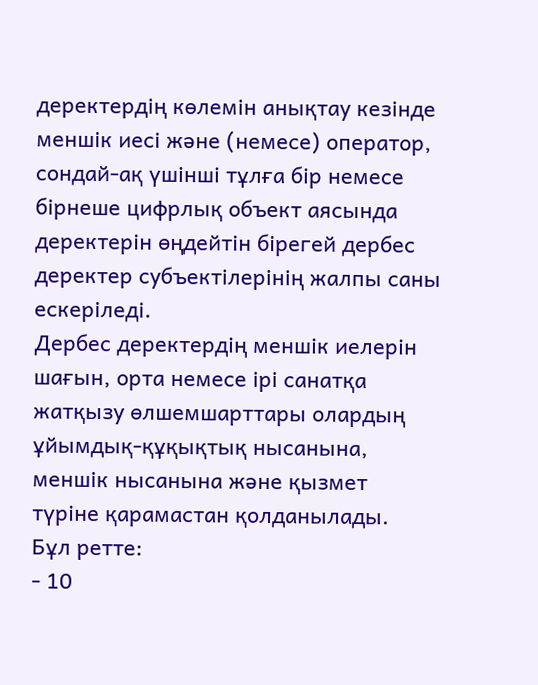деректердің көлемін анықтау кезінде меншік иесі және (немесе) оператор, сондай-ақ үшінші тұлға бір немесе бірнеше цифрлық объект аясында деректерін өңдейтін бірегей дербес деректер субъектілерінің жалпы саны ескеріледі.
Дербес деректердің меншік иелерін шағын, орта немесе ірі санатқа жатқызу өлшемшарттары олардың ұйымдық-құқықтық нысанына, меншік нысанына және қызмет түріне қарамастан қолданылады.
Бұл ретте:
- 10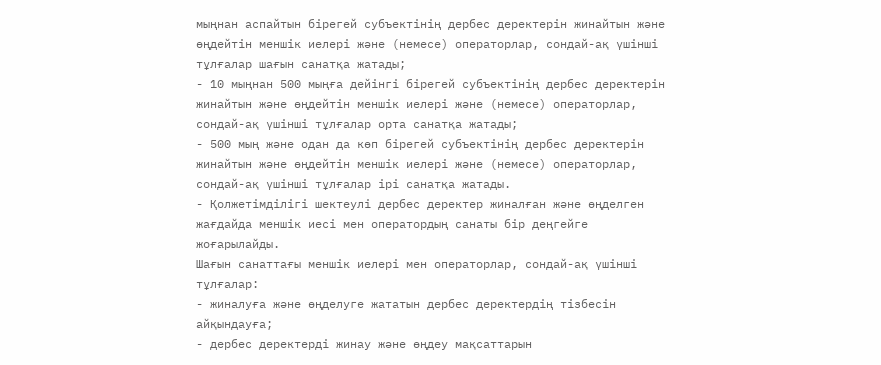мыңнан аспайтын бірегей субъектінің дербес деректерін жинайтын және өңдейтін меншік иелері және (немесе) операторлар, сондай-ақ үшінші тұлғалар шағын санатқа жатады;
- 10 мыңнан 500 мыңға дейінгі бірегей субъектінің дербес деректерін жинайтын және өңдейтін меншік иелері және (немесе) операторлар, сондай-ақ үшінші тұлғалар орта санатқа жатады;
- 500 мың және одан да көп бірегей субъектінің дербес деректерін жинайтын және өңдейтін меншік иелері және (немесе) операторлар, сондай-ақ үшінші тұлғалар ірі санатқа жатады.
- Қолжетімділігі шектеулі дербес деректер жиналған және өңделген жағдайда меншік иесі мен оператордың санаты бір деңгейге жоғарылайды.
Шағын санаттағы меншік иелері мен операторлар, сондай-ақ үшінші тұлғалар:
- жиналуға және өңделуге жататын дербес деректердің тізбесін айқындауға;
- дербес деректерді жинау және өңдеу мақсаттарын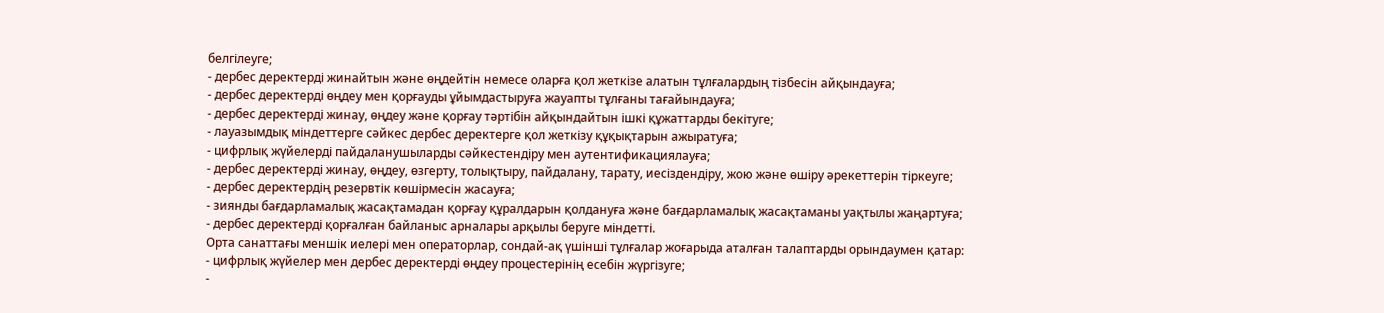белгілеуге;
- дербес деректерді жинайтын және өңдейтін немесе оларға қол жеткізе алатын тұлғалардың тізбесін айқындауға;
- дербес деректерді өңдеу мен қорғауды ұйымдастыруға жауапты тұлғаны тағайындауға;
- дербес деректерді жинау, өңдеу және қорғау тәртібін айқындайтын ішкі құжаттарды бекітуге;
- лауазымдық міндеттерге сәйкес дербес деректерге қол жеткізу құқықтарын ажыратуға;
- цифрлық жүйелерді пайдаланушыларды сәйкестендіру мен аутентификациялауға;
- дербес деректерді жинау, өңдеу, өзгерту, толықтыру, пайдалану, тарату, иесіздендіру, жою және өшіру әрекеттерін тіркеуге;
- дербес деректердің резервтік көшірмесін жасауға;
- зиянды бағдарламалық жасақтамадан қорғау құралдарын қолдануға және бағдарламалық жасақтаманы уақтылы жаңартуға;
- дербес деректерді қорғалған байланыс арналары арқылы беруге міндетті.
Орта санаттағы меншік иелері мен операторлар, сондай-ақ үшінші тұлғалар жоғарыда аталған талаптарды орындаумен қатар:
- цифрлық жүйелер мен дербес деректерді өңдеу процестерінің есебін жүргізуге;
-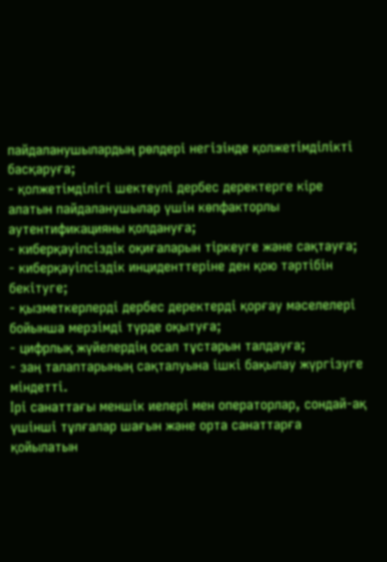пайдаланушылардың рөлдері негізінде қолжетімділікті басқаруға;
- қолжетімділігі шектеулі дербес деректерге кіре алатын пайдаланушылар үшін көпфакторлы аутентификацияны қолдануға;
- киберқауіпсіздік оқиғаларын тіркеуге және сақтауға;
- киберқауіпсіздік инциденттеріне ден қою тәртібін бекітуге;
- қызметкерлерді дербес деректерді қорғау мәселелері бойынша мерзімді түрде оқытуға;
- цифрлық жүйелердің осал тұстарын талдауға;
- заң талаптарының сақталуына ішкі бақылау жүргізуге міндетті.
Ірі санаттағы меншік иелері мен операторлар, сондай-ақ үшінші тұлғалар шағын және орта санаттарға қойылатын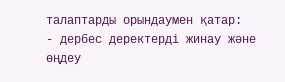талаптарды орындаумен қатар:
- дербес деректерді жинау және өңдеу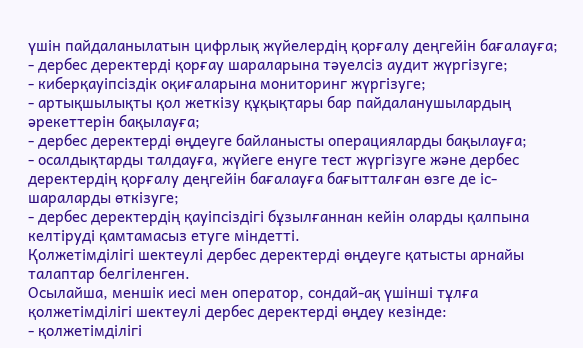үшін пайдаланылатын цифрлық жүйелердің қорғалу деңгейін бағалауға;
- дербес деректерді қорғау шараларына тәуелсіз аудит жүргізуге;
- киберқауіпсіздік оқиғаларына мониторинг жүргізуге;
- артықшылықты қол жеткізу құқықтары бар пайдаланушылардың әрекеттерін бақылауға;
- дербес деректерді өңдеуге байланысты операцияларды бақылауға;
- осалдықтарды талдауға, жүйеге енуге тест жүргізуге және дербес деректердің қорғалу деңгейін бағалауға бағытталған өзге де іс-шараларды өткізуге;
- дербес деректердің қауіпсіздігі бұзылғаннан кейін оларды қалпына келтіруді қамтамасыз етуге міндетті.
Қолжетімділігі шектеулі дербес деректерді өңдеуге қатысты арнайы талаптар белгіленген.
Осылайша, меншік иесі мен оператор, сондай-ақ үшінші тұлға қолжетімділігі шектеулі дербес деректерді өңдеу кезінде:
- қолжетімділігі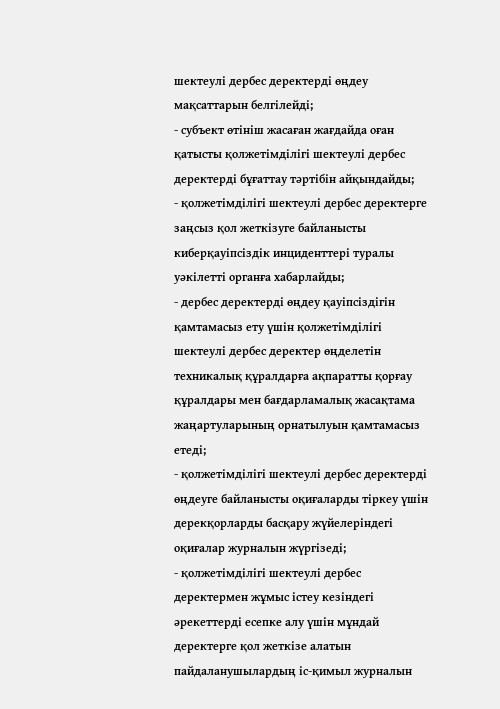шектеулі дербес деректерді өңдеу мақсаттарын белгілейді;
- субъект өтініш жасаған жағдайда оған қатысты қолжетімділігі шектеулі дербес деректерді бұғаттау тәртібін айқындайды;
- қолжетімділігі шектеулі дербес деректерге заңсыз қол жеткізуге байланысты киберқауіпсіздік инциденттері туралы уәкілетті органға хабарлайды;
- дербес деректерді өңдеу қауіпсіздігін қамтамасыз ету үшін қолжетімділігі шектеулі дербес деректер өңделетін техникалық құралдарға ақпаратты қорғау құралдары мен бағдарламалық жасақтама жаңартуларының орнатылуын қамтамасыз етеді;
- қолжетімділігі шектеулі дербес деректерді өңдеуге байланысты оқиғаларды тіркеу үшін дерекқорларды басқару жүйелеріндегі оқиғалар журналын жүргізеді;
- қолжетімділігі шектеулі дербес деректермен жұмыс істеу кезіндегі әрекеттерді есепке алу үшін мұндай деректерге қол жеткізе алатын пайдаланушылардың іс-қимыл журналын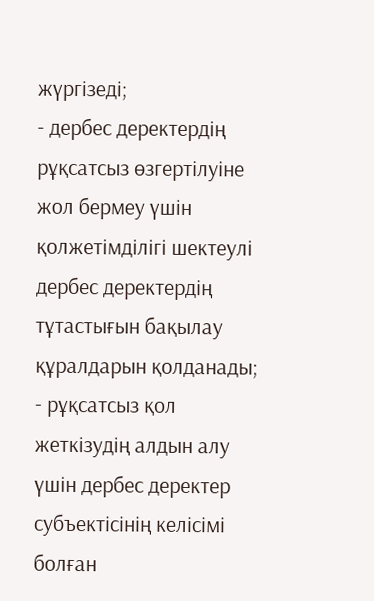жүргізеді;
- дербес деректердің рұқсатсыз өзгертілуіне жол бермеу үшін қолжетімділігі шектеулі дербес деректердің тұтастығын бақылау құралдарын қолданады;
- рұқсатсыз қол жеткізудің алдын алу үшін дербес деректер субъектісінің келісімі болған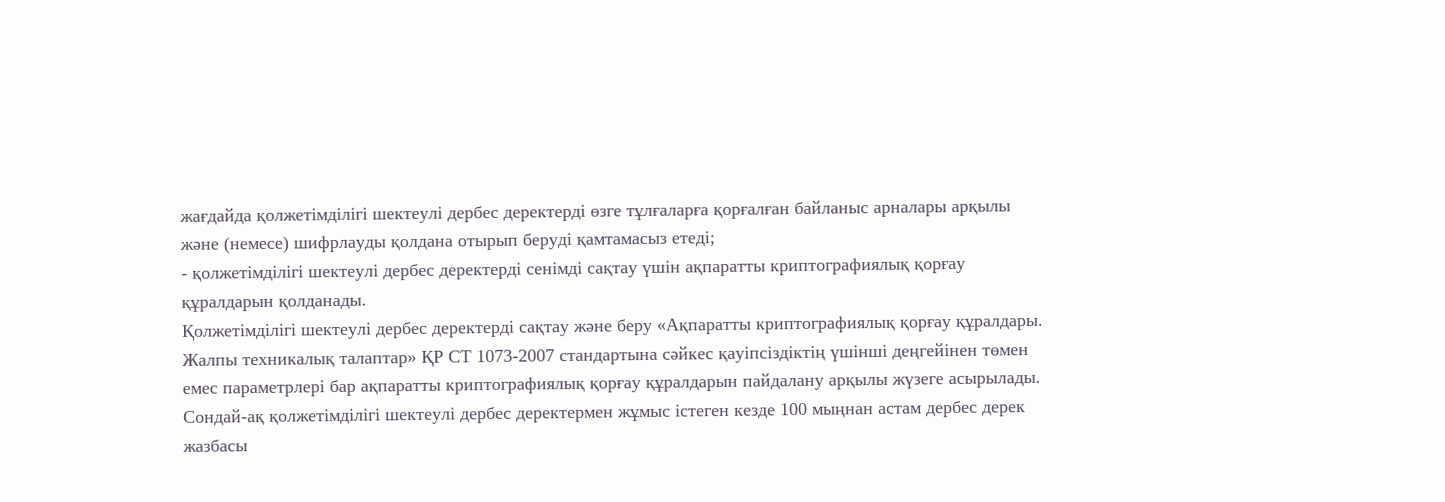жағдайда қолжетімділігі шектеулі дербес деректерді өзге тұлғаларға қорғалған байланыс арналары арқылы және (немесе) шифрлауды қолдана отырып беруді қамтамасыз етеді;
- қолжетімділігі шектеулі дербес деректерді сенімді сақтау үшін ақпаратты криптографиялық қорғау құралдарын қолданады.
Қолжетімділігі шектеулі дербес деректерді сақтау және беру «Ақпаратты криптографиялық қорғау құралдары. Жалпы техникалық талаптар» ҚР СТ 1073-2007 стандартына сәйкес қауіпсіздіктің үшінші деңгейінен төмен емес параметрлері бар ақпаратты криптографиялық қорғау құралдарын пайдалану арқылы жүзеге асырылады.
Сондай-ақ қолжетімділігі шектеулі дербес деректермен жұмыс істеген кезде 100 мыңнан астам дербес дерек жазбасы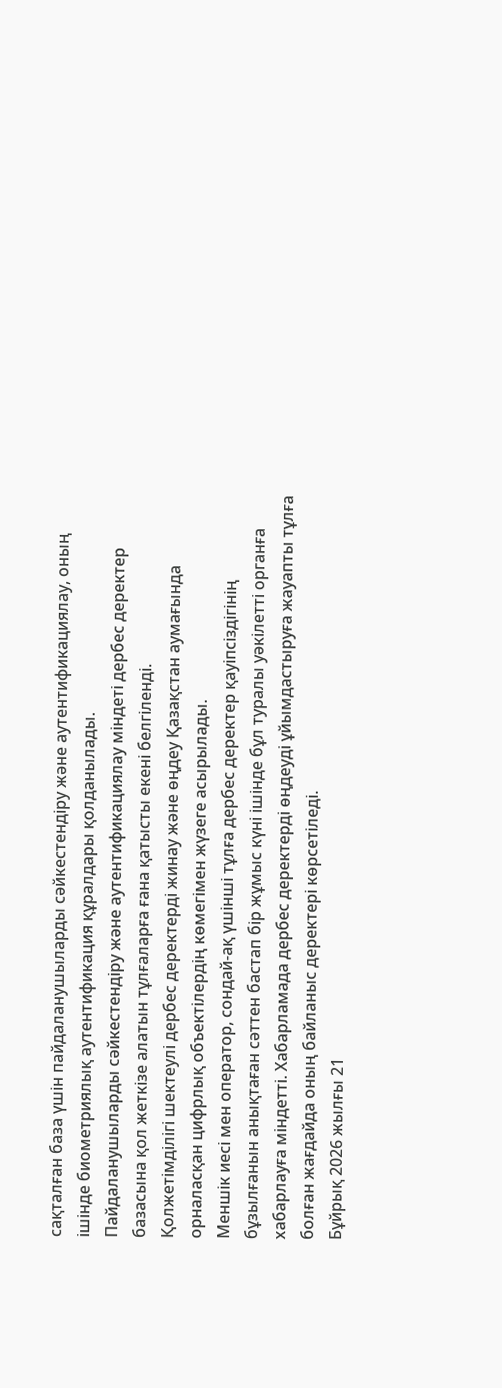сақталған база үшін пайдаланушыларды сәйкестендіру және аутентификациялау, оның ішінде биометриялық аутентификация құралдары қолданылады.
Пайдаланушыларды сәйкестендіру және аутентификациялау міндеті дербес деректер базасына қол жеткізе алатын тұлғаларға ғана қатысты екені белгіленді.
Қолжетімділігі шектеулі дербес деректерді жинау және өңдеу Қазақстан аумағында орналасқан цифрлық объектілердің көмегімен жүзеге асырылады.
Меншік иесі мен оператор, сондай-ақ үшінші тұлға дербес деректер қауіпсіздігінің бұзылғанын анықтаған сәттен бастап бір жұмыс күні ішінде бұл туралы уәкілетті органға хабарлауға міндетті. Хабарламада дербес деректерді өңдеуді ұйымдастыруға жауапты тұлға болған жағдайда оның байланыс деректері көрсетіледі.
Бұйрық 2026 жылғы 21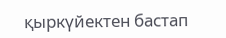қыркүйектен бастап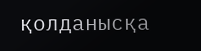қолданысқа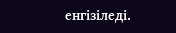енгізіледі.